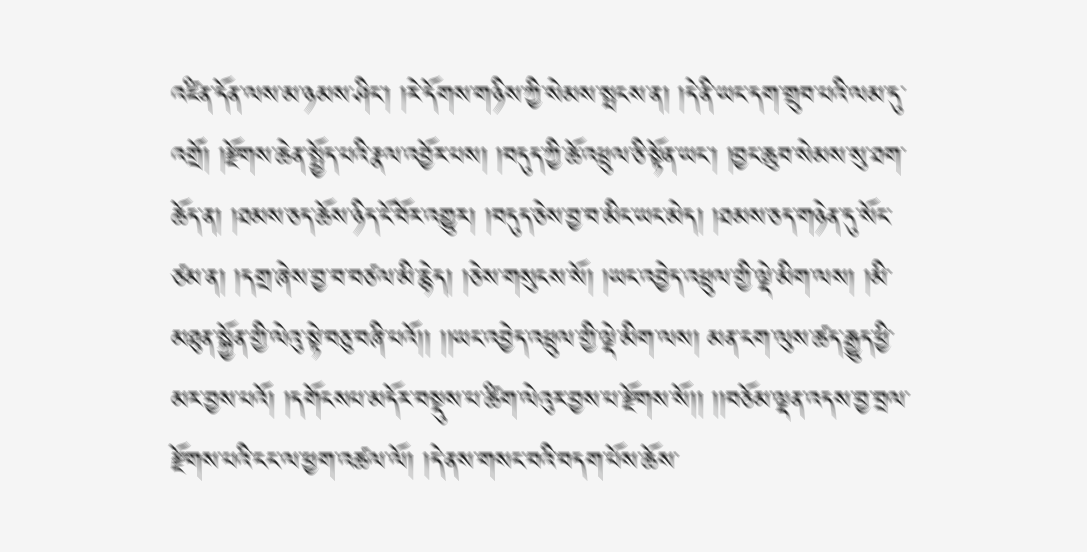འཛིན་དོན་ལས་མ་ཉམས་ཤིང་། །རེ་དོགས་གཉིས་ཀྱི་སེམས་སྤངས་ན། །དེ་ནི་ཡང་དག་གྲུབ་པའི་ལམ་དུ་འགྲོ། །རྫོགས་ཆེན་སྤྱོད་པའི་རྣལ་འབྱོར་པས། །བདུད་ཀྱི་ཆོ་འཕྲུལ་ཅི་སྟོན་ཡང་། །བྱང་ཆུབ་སེམས་སུ་ཐག་ཆོད་ན། །ཐམས་ཅད་ཆོས་ཉིད་ངོ་བོར་འགྱུར། །བདུད་ཅེས་བྱ་བ་མིང་ཡང་མེད། །ཐམས་ཅད་གཉེན་དུ་སོང་ཙམ་ན། །དགྲ་ཞེས་བྱ་བ་བཙལ་མི་རྙེད། །ཅེས་གསུངས་སོ། །ཡང་འབྱེད་འཕྲུལ་གྱི་ལྡེ་མིག་ལས། །མི་མཐུན་སྐྱོན་གྱི་ལེའུ་སྟེ་བཅུ་བཞི་པའོ།། །།ཡང་འབྱེད་འཕྲུལ་གྱི་ལྡེ་མིག་ལས། མན་ངག་ལུས་ཚད་རྒྱུད་ཕྱི་མར་བྱས་པའོ། །དགོངསཔ་མདོར་བསྡུས་པ་ཚིག་ལེའུར་བྱས་པ་རྫོགས་སོ།། །།བཅོམ་ལྡན་འདས་བྱ་བྲལ་རྫོགས་པའི་ངང་ལ་ཕྱག་འཚལ་ལོ། །དེ་ནས་གསང་བའི་བདག་པོས་ཆོས་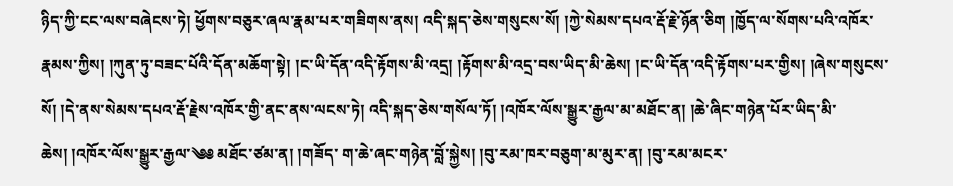ཉིད་ཀྱི་ངང་ལས་བཞེངས་ཏེ། ཕྱོགས་བཅུར་ཞལ་རྣམ་པར་གཟིགས་ནས། འདི་སྐད་ཅེས་གསུངས་སོ། །ཀྱེ་སེམས་དཔའ་རྡོ་རྗེ་ཉོན་ཅིག །ཁྱོད་ལ་སོགས་པའི་འཁོར་རྣམས་ཀྱིས། །ཀུན་ཏུ་བཟང་པོའི་དོན་མཆོག་སྟེ། །ང་ཡི་དོན་འདི་རྟོགས་མི་འདྲ། །རྟོགས་མི་འདྲ་བས་ཡིད་མི་ཆེས། །ང་ཡི་དོན་འདི་རྟོགས་པར་གྱིས། །ཞེས་གསུངས་སོ། །དེ་ནས་སེམས་དཔའ་རྡོ་རྗེས་འཁོར་གྱི་ནང་ནས་ལངས་ཏེ། འདི་སྐད་ཅེས་གསོལ་ཏོ། །འཁོར་ལོས་སྒྱུར་རྒྱལ་མ་མཐོང་ན། །ཆེ་ཞིང་གཉེན་པོར་ཡིད་མི་ཆེས། །འཁོར་ལོས་སྒྱུར་རྒྱལ་༄༅ མཐོང་ཙམ་ན། །གཟོད་ ག་ཆེ་ཞང་གཉེན་བློ་སྐྱེས། །བུ་རམ་ཁར་བཅུག་མ་མུར་ན། །བུ་རམ་མངར་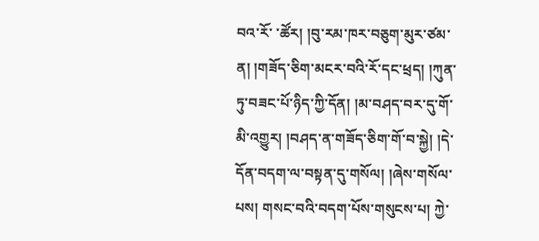བའ་རོ་ ་ཚོར། །བུ་རམ་ཁར་བཅུག་མུར་ཙམ་ན། །གཟོད་ཅིག་མངར་བའི་རོ་དང་ཕྲད། །ཀུན་ཏུ་བཟང་པོ་ཉིད་ཀྱི་དོན། །མ་བཤད་བར་དུ་གོ་མི་འགྱུར། །བཤད་ན་གཟོད་ཅིག་གོ་བ་སྐྱེ། །དེ་དོན་བདག་ལ་བསྟན་དུ་གསོལ། །ཞེས་གསོལ་པས། གསང་བའི་བདག་པོས་གསུངས་པ། ཀྱེ་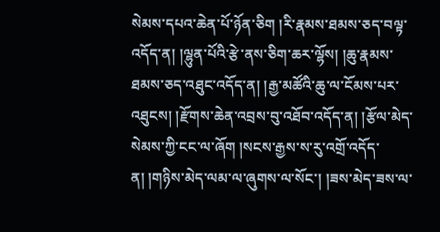སེམས་དཔའ་ཆེན་པོ་ཉོན་ཅིག །རི་རྣམས་ཐམས་ཅད་བལྟ་འདོད་ན། །ལྷུན་པོའི་རྩེ་ནས་ཅིག་ཆར་ལྷོས། །ཆུ་རྣམས་ཐམས་ཅད་འཐུང་འདོད་ན། །རྒྱ་མཚོའི་ཆུ་ལ་ངོམས་པར་འཐུངས། །རྫོགས་ཆེན་འབྲས་བུ་འཐོབ་འདོད་ན། །རྩོལ་མེད་སེམས་ཀྱི་ངང་ལ་ཞོག །སངས་རྒྱས་ས་རུ་འགྲོ་འདོད་ན། །གཉིས་མེད་ལམ་ལ་ཞུགས་ལ་སོང་། །ཟས་མེད་ཟས་ལ་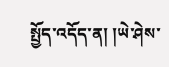སྤྱོད་འདོད་ན། །ཡེ་ཤེས་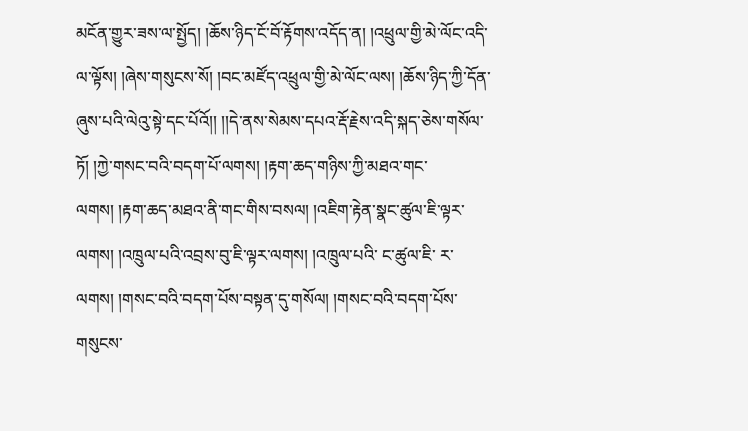མངོན་གྱུར་ཟས་ལ་སྤྱོད། །ཆོས་ཉིད་ངོ་བོ་རྟོགས་འདོད་ན། །འཕྲུལ་གྱི་མེ་ལོང་འདི་ལ་ལྟོས། །ཞེས་གསུངས་སོ། །བང་མཛོད་འཕྲུལ་གྱི་མེ་ལོང་ལས། །ཆོས་ཉིད་ཀྱི་དོན་ཞུས་པའི་ལེའུ་སྟེ་དང་པོའོ།། །།དེ་ནས་སེམས་དཔའ་རྡོ་རྗེས་འདི་སྐད་ཅེས་གསོལ་ཏོ། །ཀྱེ་གསང་བའི་བདག་པོ་ལགས། །རྟག་ཆད་གཉིས་ཀྱི་མཐའ་གང་ལགས། །རྟག་ཆད་མཐའ་ནི་གང་གིས་བསལ། །འཇིག་རྟེན་སྣང་ཚུལ་ཇི་ལྟར་ལགས། །འཁྲུལ་པའི་འབྲས་བུ་ཇི་ལྟར་ལགས། །འཁྲུལ་པའི་ ང་ཚུལ་ཇི་ ར་ལགས། །གསང་བའི་བདག་པོས་བསྟན་དུ་གསོལ། །གསང་བའི་བདག་པོས་གསུངས་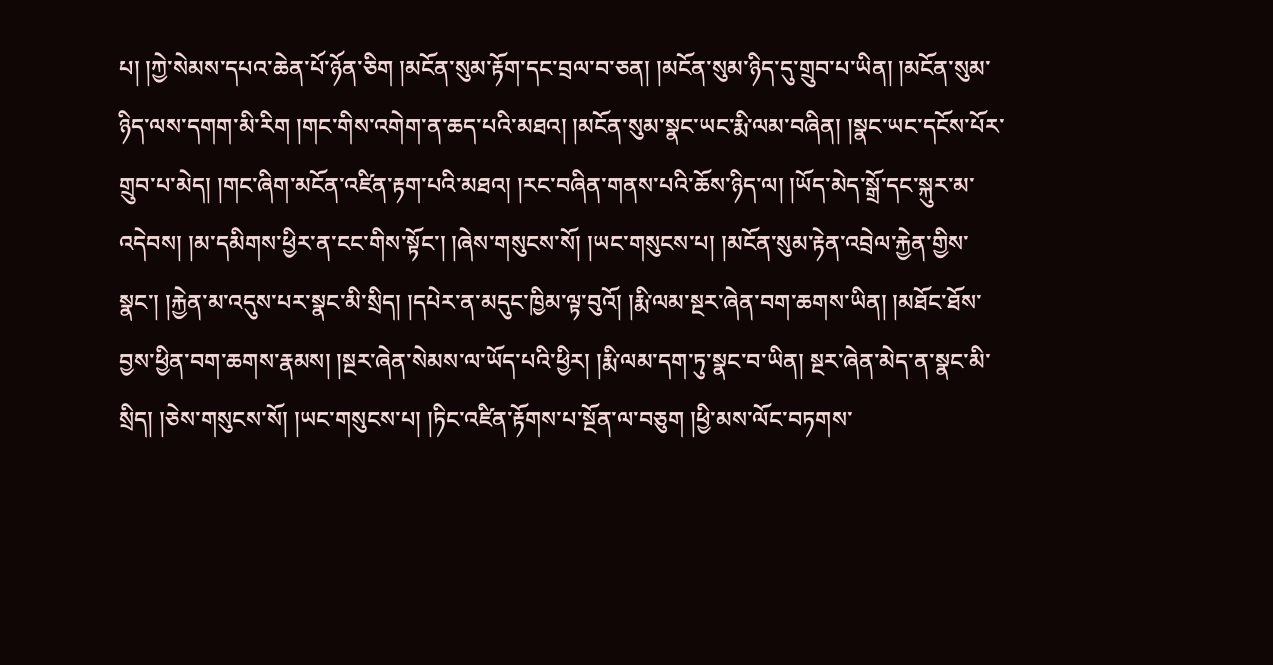པ། །ཀྱེ་སེམས་དཔའ་ཆེན་པོ་ཉོན་ཅིག །མངོན་སུམ་རྟོག་དང་བྲལ་བ་ཅན། །མངོན་སུམ་ཉིད་དུ་གྲུབ་པ་ཡིན། །མངོན་སུམ་ཉིད་ལས་དགག་མི་རིག །གང་གིས་འགེག་ན་ཆད་པའི་མཐའ། །མངོན་སུམ་སྣང་ཡང་རྨི་ལམ་བཞིན། །སྣང་ཡང་དངོས་པོར་གྲུབ་པ་མེད། །གང་ཞིག་མངོན་འཛིན་རྟག་པའི་མཐའ། །རང་བཞིན་གནས་པའི་ཆོས་ཉིད་ལ། །ཡོད་མེད་སྒྲོ་དང་སྐུར་མ་འདེབས། །མ་དམིགས་ཕྱིར་ན་ངང་གིས་སྟོང་། །ཞེས་གསུངས་སོ། །ཡང་གསུངས་པ། །མངོན་སུམ་རྟེན་འབྲེལ་རྐྱེན་གྱིས་སྣང་། །རྐྱེན་མ་འདུས་པར་སྣང་མི་སྲིད། །དཔེར་ན་མདུང་ཁྱིམ་ལྟ་བུའོ། །རྨི་ལམ་སྔར་ཞེན་བག་ཆགས་ཡིན། །མཐོང་ཐོས་བྱས་ཕྱིན་བག་ཆགས་རྣམས། །སྔར་ཞེན་སེམས་ལ་ཡོད་པའི་ཕྱིར། །རྨི་ལམ་དག་ཏུ་སྣང་བ་ཡིན། སྔར་ཞེན་མེད་ན་སྣང་མི་སྲིད། །ཅེས་གསུངས་སོ། །ཡང་གསུངས་པ། །ཏིང་འཛིན་རྟོགས་པ་སྔོན་ལ་བཅུག །ཕྱི་མས་ལོང་བཏགས་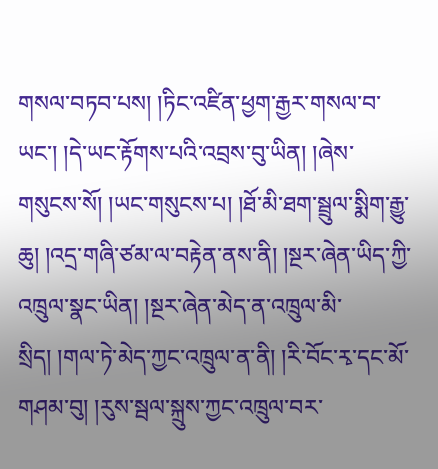གསལ་བཏབ་པས། །ཏིང་འཛིན་ཕྱག་རྒྱར་གསལ་བ་ཡང་། །དེ་ཡང་རྟོགས་པའི་འབྲས་བུ་ཡིན། །ཞེས་གསུངས་སོ། །ཡང་གསུངས་པ། །ཐོ་མི་ཐག་སྦྲུལ་སྨིག་རྒྱུ་ཆུ། །འདྲ་གཞི་ཙམ་ལ་བརྟེན་ནས་ནི། །སྔར་ཞེན་ཡིད་ཀྱི་འཁྲུལ་སྣང་ཡིན། །སྔར་ཞེན་མེད་ན་འཁྲུལ་མི་སྲིད། །གལ་ཏེ་མེད་ཀྱང་འཁྲུལ་ན་ནི། །རི་བོང་རྭ་དང་མོ་གཤམ་བུ། །རུས་སྦལ་སྐྲུས་ཀྱང་འཁྲུལ་བར་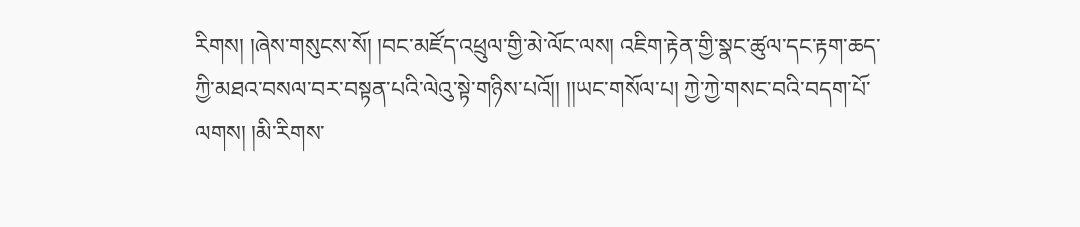རིགས། །ཞེས་གསུངས་སོ། །བང་མཛོད་འཕྲུལ་གྱི་མེ་ལོང་ལས། འཇིག་རྟེན་གྱི་སྣང་ཚུལ་དང་རྟག་ཆད་ཀྱི་མཐའ་བསལ་བར་བསྟན་པའི་ལེའུ་སྟེ་གཉིས་པའོ།། །།ཡང་གསོལ་པ། ཀྱེ་ཀྱེ་གསང་བའི་བདག་པོ་ལགས། །མི་རིགས་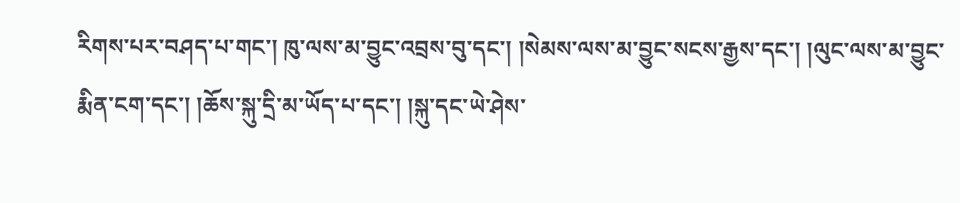རིགས་པར་བཤད་པ་གང་། ཁུ་ལས་མ་བྱུང་འབྲས་བུ་དང་། །སེམས་ལས་མ་བྱུང་སངས་རྒྱས་དང་། །ལུང་ལས་མ་བྱུང་རྨིན་ངག་དང་། །ཆོས་སྐུ་དྲི་མ་ཡོད་པ་དང་། །སྐུ་དང་ཡེ་ཤེས་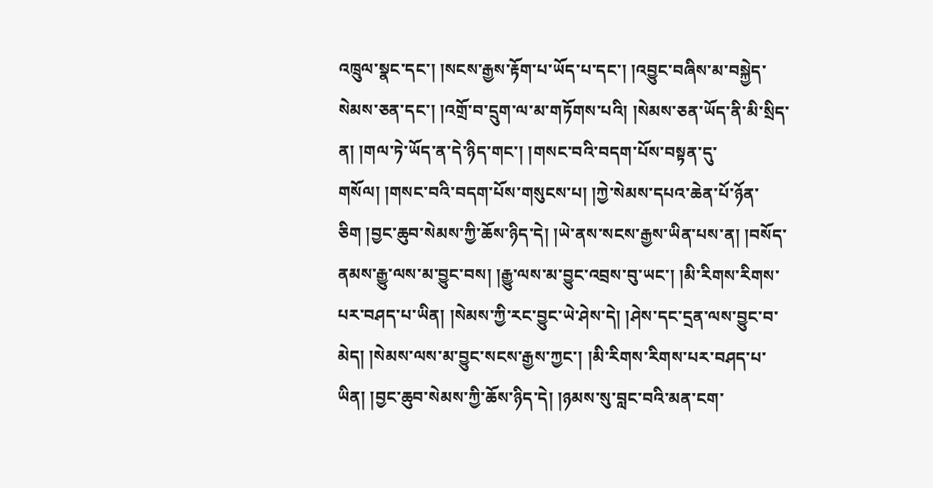འཁྲུལ་སྣང་དང་། །སངས་རྒྱས་རྟོག་པ་ཡོད་པ་དང་། །འབྱུང་བཞིས་མ་བསྐྱེད་སེམས་ཅན་དང་། །འགྲོ་བ་དྲུག་ལ་མ་གཏོགས་པའི། །སེམས་ཅན་ཡོད་ནི་མི་སྲིད་ན། །གལ་ཏེ་ཡོད་ན་དེ་ཉིད་གང་། །གསང་བའི་བདག་པོས་བསྟན་དུ་གསོལ། །གསང་བའི་བདག་པོས་གསུངས་པ། །ཀྱེ་སེམས་དཔའ་ཆེན་པོ་ཉོན་ཅིག །བྱང་ཆུབ་སེམས་ཀྱི་ཆོས་ཉིད་དེ། །ཡེ་ནས་སངས་རྒྱས་ཡིན་པས་ན། །བསོད་ནམས་རྒྱུ་ལས་མ་བྱུང་བས། །རྒྱུ་ལས་མ་བྱུང་འབྲས་བུ་ཡང་། །མི་རིགས་རིགས་པར་བཤད་པ་ཡིན། །སེམས་ཀྱི་རང་བྱུང་ཡེ་ཤེས་དེ། །ཤེས་དང་དྲན་ལས་བྱུང་བ་མེད། །སེམས་ལས་མ་བྱུང་སངས་རྒྱས་ཀྱང་། །མི་རིགས་རིགས་པར་བཤད་པ་ཡིན། །བྱང་ཆུབ་སེམས་ཀྱི་ཆོས་ཉིད་དེ། །ཉམས་སུ་བླང་བའི་མན་ངག་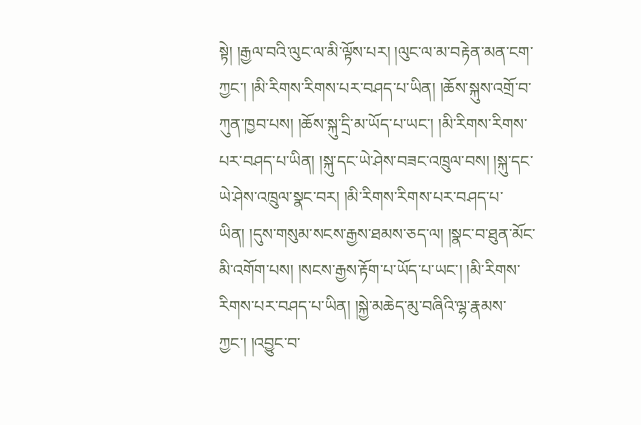སྟེ། །རྒྱལ་བའི་ལུང་ལ་མི་ལྟོས་པར། །ལུང་ལ་མ་བརྟེན་མན་ངག་ཀྱང་། །མི་རིགས་རིགས་པར་བཤད་པ་ཡིན། །ཆོས་སྐུས་འགྲོ་བ་ཀུན་ཁྱབ་པས། །ཆོས་སྐུ་དྲི་མ་ཡོད་པ་ཡང་། །མི་རིགས་རིགས་པར་བཤད་པ་ཡིན། །སྐུ་དང་ཡེ་ཤེས་བཟང་འཁྲུལ་བས། །སྐུ་དང་ཡེ་ཤེས་འཁྲུལ་སྣང་བར། །མི་རིགས་རིགས་པར་བཤད་པ་ཡིན། །དུས་གསུམ་སངས་རྒྱས་ཐམས་ཅད་ལ། །སྣང་བ་ཐུན་མོང་མི་འགོག་པས། །སངས་རྒྱས་རྟོག་པ་ཡོད་པ་ཡང་། །མི་རིགས་རིགས་པར་བཤད་པ་ཡིན། །སྐྱེ་མཆེད་མུ་བཞིའི་ལྷ་རྣམས་ཀྱང་། །འབྱུང་བ་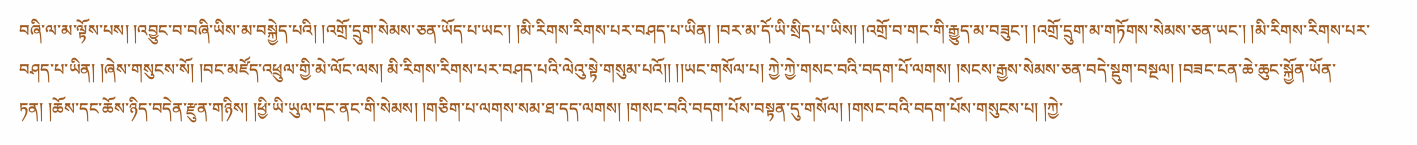བཞི་ལ་མ་ལྟོས་པས། །འབྱུང་བ་བཞི་ཡིས་མ་བསྐྱེད་པའི། །འགྲོ་དྲུག་སེམས་ཅན་ཡོད་པ་ཡང་། །མི་རིགས་རིགས་པར་བཤད་པ་ཡིན། །བར་མ་དོ་ཡི་སྲིད་པ་ཡིས། །འགྲོ་བ་གང་གི་རྒྱུད་མ་བཟུང་། །འགྲོ་དྲུག་མ་གཏོགས་སེམས་ཅན་ཡང་། །མི་རིགས་རིགས་པར་བཤད་པ་ཡིན། །ཞེས་གསུངས་སོ། །བང་མཛོད་འཕྲུལ་གྱི་མེ་ལོང་ལས། མི་རིགས་རིགས་པར་བཤད་པའི་ལེའུ་སྟེ་གསུམ་པའོ།། །།ཡང་གསོལ་པ། ཀྱེ་ཀྱེ་གསང་བའི་བདག་པོ་ལགས། །སངས་རྒྱས་སེམས་ཅན་བདེ་སྡུག་བསྔལ། །བཟང་ངན་ཆེ་ཆུང་སྐྱོན་ཡོན་ཏན། །ཆོས་དང་ཆོས་ཉིད་བདེན་རྫུན་གཉིས། །ཕྱི་ཡི་ཡུལ་དང་ནང་གི་སེམས། །གཅིག་པ་ལགས་སམ་ཐ་དད་ལགས། །གསང་བའི་བདག་པོས་བསྟན་དུ་གསོལ། །གསང་བའི་བདག་པོས་གསུངས་པ། །ཀྱེ་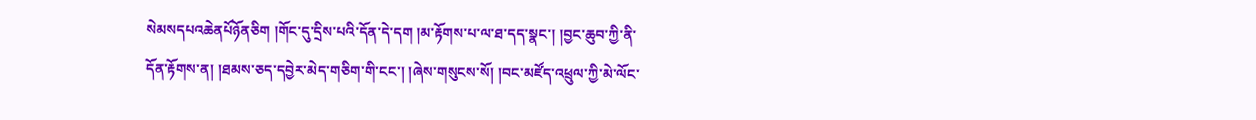སེམསདཔའཆེནཔོཉོནཅིག །གོང་དུ་དྲིས་པའི་དོན་དེ་དག །མ་རྟོགས་པ་ལ་ཐ་དད་སྣང་། །བྱང་ཆུབ་ཀྱི་ནི་དོན་རྟོགས་ན། །ཐམས་ཅད་དབྱེར་མེད་གཅིག་གི་ངང་། །ཞེས་གསུངས་སོ། །བང་མཛོད་འཕྲུལ་ཀྱི་མེ་ལོང་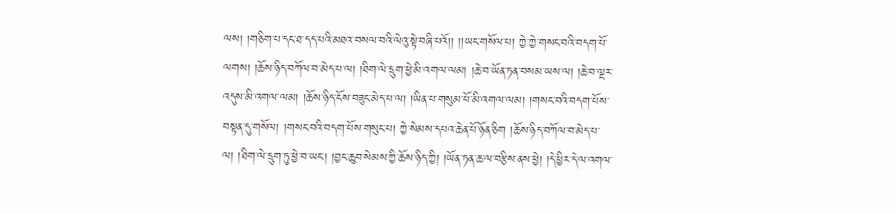ལས། །གཅིག་པ་དང་ཐ་དད་པའི་མཐའ་བསལ་བའི་ལེའུ་སྟེ་བཞི་པའོ།། །།ཡང་གསོལ་པ། ཀྱེ་ཀྱེ་གསང་བའི་བདག་པོ་ལགས། །ཆོས་ཉིད་བཀོལ་བ་མེད་པ་ལ། །ཐིག་ལེ་དྲུག་ཕྱེ་མི་འགལ་ལམ། །ཆེ་བ་ཡོན་ཏན་བསམ་ཡས་ལ། །ཆེ་བ་ལྔར་འདུས་མི་འགལ་ལམ། །ཆོས་ཉིད་ངོས་བཟུང་མེད་པ་ལ། །ཡིན་པ་གསུམ་པོ་མི་འགལ་ལམ། །གསང་བའི་བདག་པོས་བསྟན་དུ་གསོལ། །གསང་བའི་བདག་པོས་གསུང་པ། ཀྱེ་སེམས་དཔའ་ཆེན་པོ་ཉོན་ཅིག །ཆོས་ཉིད་བཀོལ་བ་མེད་པ་ལ། །ཐིག་ལེ་དྲུག་ཏུ་ཕྱེ་བ་ཡང་། །བྱང་ཆུབ་སེམས་ཀྱི་ཆོས་ཉིད་ཀྱི། །ཡོན་ཏན་ཆ་ལ་བརྩིས་ནས་ཕྱེ། །དེ་ཕྱིར་དེ་ལ་འགལ་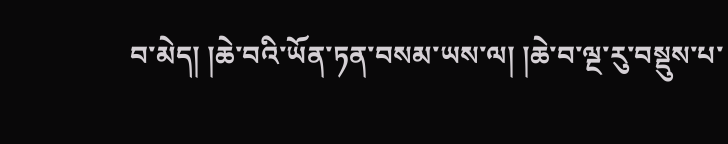བ་མེད། །ཆེ་བའི་ཡོན་ཏན་བསམ་ཡས་ལ། །ཆེ་བ་ལྔ་རུ་བསྡུས་པ་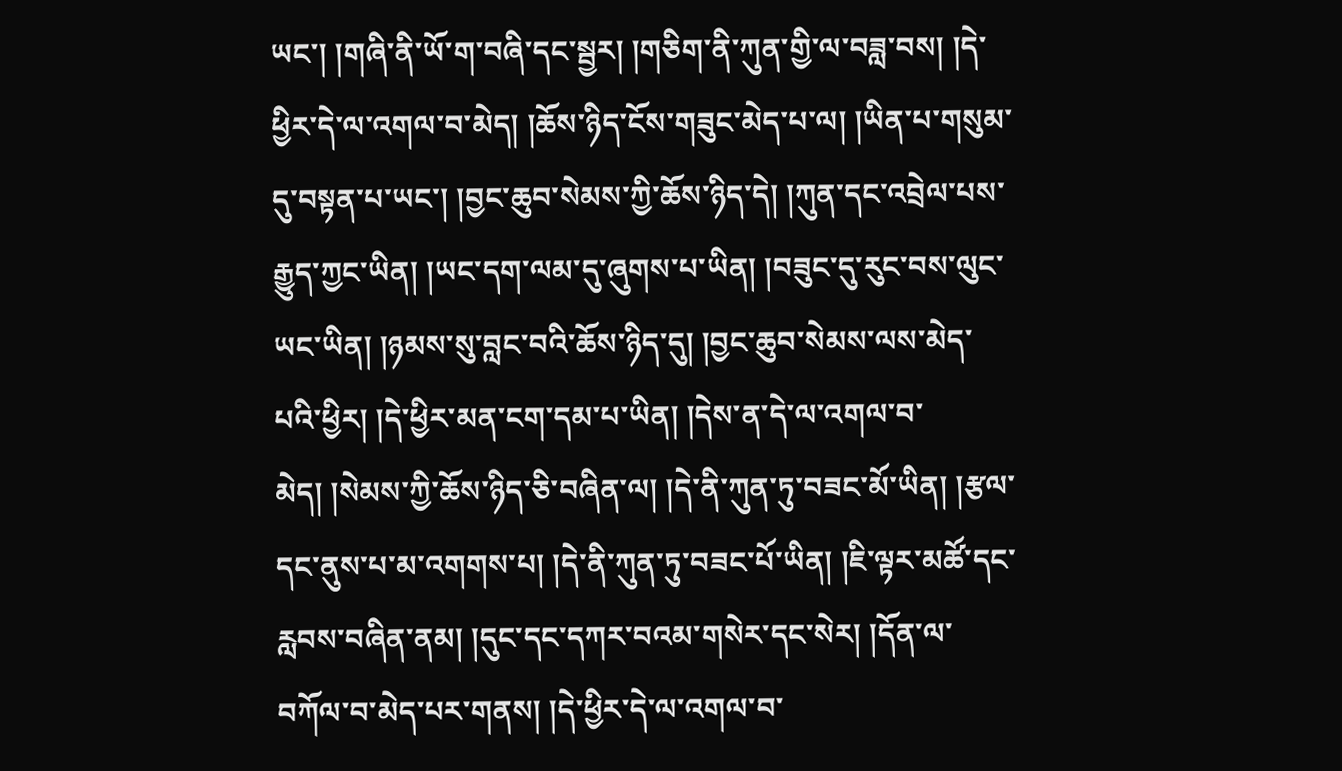ཡང་། །གཞི་ནི་ཡོ་ག་བཞི་དང་སྦྱར། །གཅིག་ནི་ཀུན་གྱི་ལ་བཟླ་བས། །དེ་ཕྱིར་དེ་ལ་འགལ་བ་མེད། །ཆོས་ཉིད་ངོས་གཟུང་མེད་པ་ལ། །ཡིན་པ་གསུམ་དུ་བསྟན་པ་ཡང་། །བྱང་ཆུབ་སེམས་ཀྱི་ཆོས་ཉིད་དེ། །ཀུན་དང་འབྲེལ་པས་རྒྱུད་ཀྱང་ཡིན། །ཡང་དག་ལམ་དུ་ཞུགས་པ་ཡིན། །བཟུང་དུ་རུང་བས་ལུང་ཡང་ཡིན། །ཉམས་སུ་བླང་བའི་ཆོས་ཉིད་དུ། །བྱང་ཆུབ་སེམས་ལས་མེད་པའི་ཕྱིར། །དེ་ཕྱིར་མན་ངག་དམ་པ་ཡིན། །དེས་ན་དེ་ལ་འགལ་བ་མེད། །སེམས་ཀྱི་ཆོས་ཉིད་ཅི་བཞིན་ལ། །དེ་ནི་ཀུན་ཏུ་བཟང་མོ་ཡིན། །རྩལ་དང་ནུས་པ་མ་འགགས་པ། །དེ་ནི་ཀུན་ཏུ་བཟང་པོ་ཡིན། །ཇི་ལྟར་མཚོ་དང་རླབས་བཞིན་ནམ། །དུང་དང་དཀར་བའམ་གསེར་དང་སེར། །དོན་ལ་བཀོལ་བ་མེད་པར་གནས། །དེ་ཕྱིར་དེ་ལ་འགལ་བ་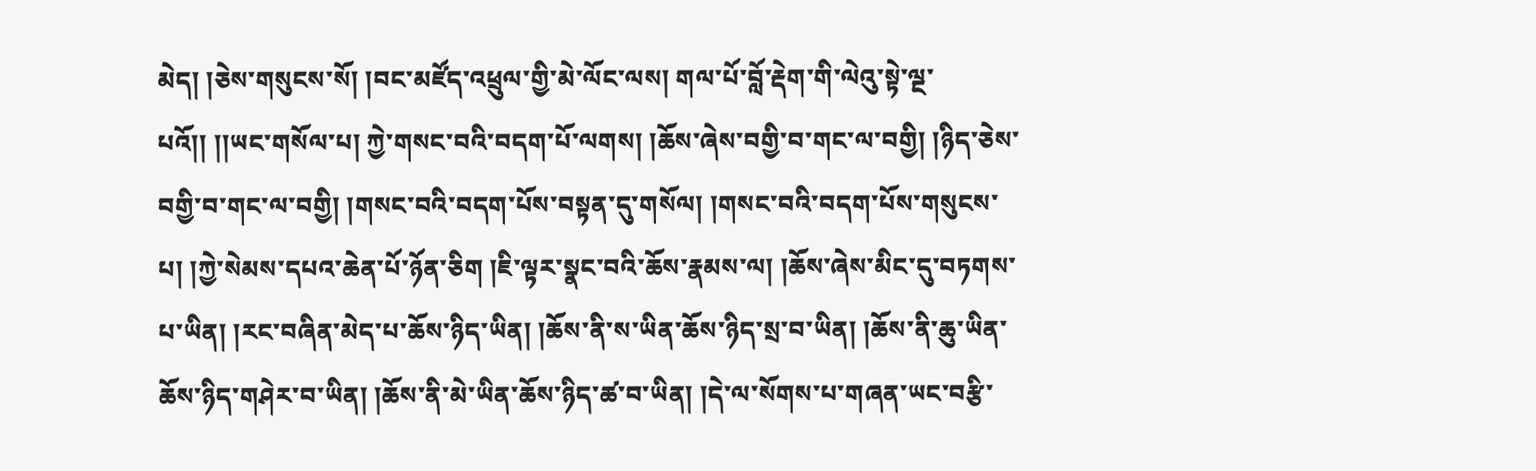མེད། །ཅེས་གསུངས་སོ། །བང་མཛོད་འཕྲུལ་གྱི་མེ་ལོང་ལས། གལ་པོ་བློ་རྡེག་གི་ལེའུ་སྟེ་ལྔ་པའོ།། །།ཡང་གསོལ་པ། ཀྱེ་གསང་བའི་བདག་པོ་ལགས། །ཆོས་ཞེས་བགྱི་བ་གང་ལ་བགྱི། །ཉིད་ཅེས་བགྱི་བ་གང་ལ་བགྱི། །གསང་བའི་བདག་པོས་བསྟན་དུ་གསོལ། །གསང་བའི་བདག་པོས་གསུངས་པ། །ཀྱེ་སེམས་དཔའ་ཆེན་པོ་ཉོན་ཅིག །ཇི་ལྟར་སྣང་བའི་ཆོས་རྣམས་ལ། །ཆོས་ཞེས་མིང་དུ་བཏགས་པ་ཡིན། །རང་བཞིན་མེད་པ་ཆོས་ཉིད་ཡིན། །ཆོས་ནི་ས་ཡིན་ཆོས་ཉིད་སྲ་བ་ཡིན། །ཆོས་ནི་ཆུ་ཡིན་ཆོས་ཉིད་གཤེར་བ་ཡིན། །ཆོས་ནི་མེ་ཡིན་ཆོས་ཉིད་ཚ་བ་ཡིན། །དེ་ལ་སོགས་པ་གཞན་ཡང་བརྩི་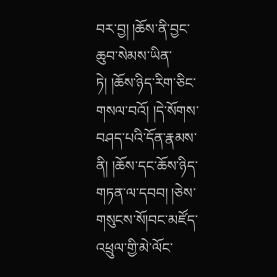བར་བྱ། །ཆོས་ནི་བྱང་ཆུབ་སེམས་ཡིན་ཏེ། །ཆོས་ཉིད་རིག་ཅིང་གསལ་བའོ། །དེ་སོགས་བཤད་པའི་དོན་རྣམས་ནི། །ཆོས་དང་ཆོས་ཉིད་གཏན་ལ་དབབ། །ཅེས་གསུངས་སོ།བང་མཛོད་འཕྲུལ་གྱི་མེ་ལོང་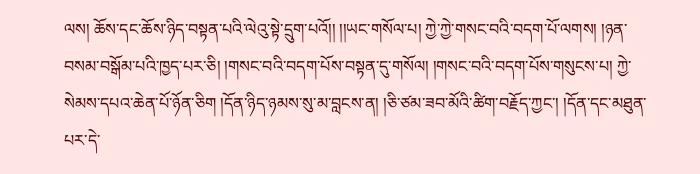ལས། ཆོས་དང་ཆོས་ཉིད་བསྟན་པའི་ལེའུ་སྟེ་དྲུག་པའོ།། །།ཡང་གསོལ་པ། ཀྱེ་ཀྱེ་གསང་བའི་བདག་པོ་ལགས། །ཉན་བསམ་བསྒོམ་པའི་ཁྱད་པར་ཅི། །གསང་བའི་བདག་པོས་བསྟན་དུ་གསོལ། །གསང་བའི་བདག་པོས་གསུངས་པ། ཀྱེ་སེམས་དཔའ་ཆེན་པོ་ཉོན་ཅིག །དོན་ཉིད་ཉམས་སུ་མ་བླངས་ན། །ཅི་ཙམ་ཟབ་མོའི་ཚིག་བརྗོད་ཀྱང་། །དོན་དང་མཐུན་པར་དེ་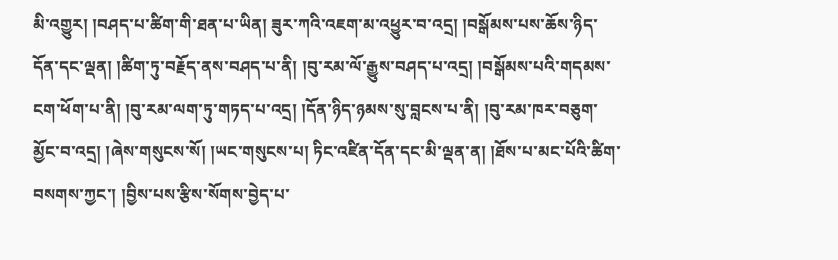མི་འགྱུར། །བཤད་པ་ཚིག་གི་ཐན་པ་ཡིན། ཟུར་ཀའི་འཇག་མ་འཕྱུར་བ་འདྲ། །བསྒོམས་པས་ཆོས་ཉིད་དོན་དང་ལྡན། །ཚིག་ཏུ་བརྗོད་ནས་བཤད་པ་ནི། །བུ་རམ་ལོ་རྒྱུས་བཤད་པ་འདྲ། །བསྒོམས་པའི་གདམས་ངག་ཕོག་པ་ནི། །བུ་རམ་ལག་ཏུ་གཏད་པ་འདྲ། །དོན་ཉིད་ཉམས་སུ་བླངས་པ་ནི། །བུ་རམ་ཁར་བཅུག་མྱོང་བ་འདྲ། །ཞེས་གསུངས་སོ། །ཡང་གསུངས་པ། ཏིང་འཛིན་དོན་དང་མི་ལྡན་ན། །ཐོས་པ་མང་པོའི་ཚིག་བསགས་ཀྱང་། །བྱིས་པས་རྩིས་སོགས་བྱེད་པ་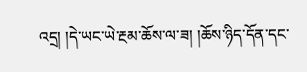འདྲ། །དེ་ཡང་ཡེ་རྔམ་ཆོས་ལ་ཟ། །ཆོས་ཉིད་དོན་དང་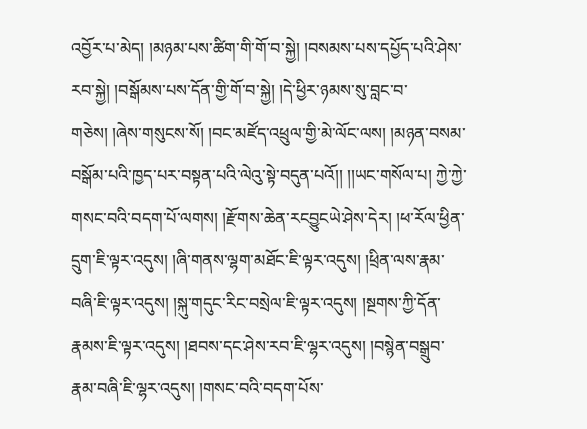འབྱོར་པ་མེད། །མཉམ་པས་ཚིག་གི་གོ་བ་སྐྱེ། །བསམས་པས་དཔྱོད་པའི་ཤེས་རབ་སྐྱེ། །བསྒོམས་པས་དོན་གྱི་གོ་བ་སྐྱེ། །དེ་ཕྱིར་ཉམས་སུ་བླང་བ་གཅེས། །ཞེས་གསུངས་སོ། །བང་མཛོད་འཕྲུལ་གྱི་མེ་ལོང་ལས། །མཉན་བསམ་བསྒོམ་པའི་ཁྱད་པར་བསྟན་པའི་ལེའུ་སྟེ་བདུན་པའོ།། །།ཡང་གསོལ་པ། ཀྱེ་ཀྱེ་གསང་བའི་བདག་པོ་ལགས། །རྫོགས་ཆེན་རངབྱུངཡེ་ཤེས་དེར། །ཕ་རོལ་ཕྱིན་དྲུག་ཇི་ལྟར་འདུས། །ཞི་གནས་ལྷག་མཐོང་ཇི་ལྟར་འདུས། །ཕྲིན་ལས་རྣམ་བཞི་ཇི་ལྟར་འདུས། །སྐུ་གདུང་རིང་བསྲེལ་ཇི་ལྟར་འདུས། །སྔགས་ཀྱི་དོན་རྣམས་ཇི་ལྟར་འདུས། །ཐབས་དང་ཤེས་རབ་ཇི་ལྷར་འདུས། །བསྙེན་བསྒྲུབ་རྣམ་བཞི་ཇི་ལྷར་འདུས། །གསང་བའི་བདག་པོས་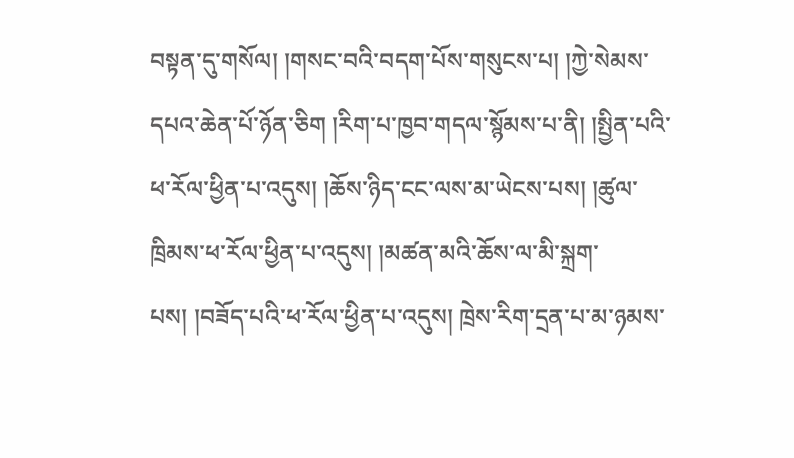བསྟན་དུ་གསོལ། །གསང་བའི་བདག་པོས་གསུངས་པ། །ཀྱེ་སེམས་དཔའ་ཆེན་པོ་ཉོན་ཅིག །རིག་པ་ཁྱབ་གདལ་སྙོམས་པ་ནི། །སྤྱིན་པའི་ཕ་རོལ་ཕྱིན་པ་འདུས། །ཆོས་ཉིད་ངང་ལས་མ་ཡེངས་པས། །ཚུལ་ཁྲིམས་ཕ་རོལ་ཕྱིན་པ་འདུས། །མཚན་མའི་ཆོས་ལ་མི་སྐྲག་པས། །བཟོད་པའི་ཕ་རོལ་ཕྱིན་པ་འདུས། ཁྲེས་རིག་དྲན་པ་མ་ཉམས་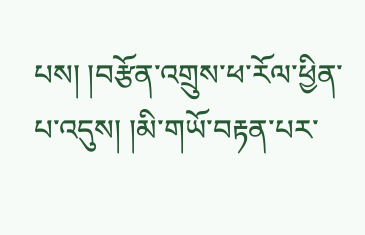པས། །བརྩོན་འགྲུས་ཕ་རོལ་ཕྱིན་པ་འདུས། །མི་གཡོ་བརྟན་པར་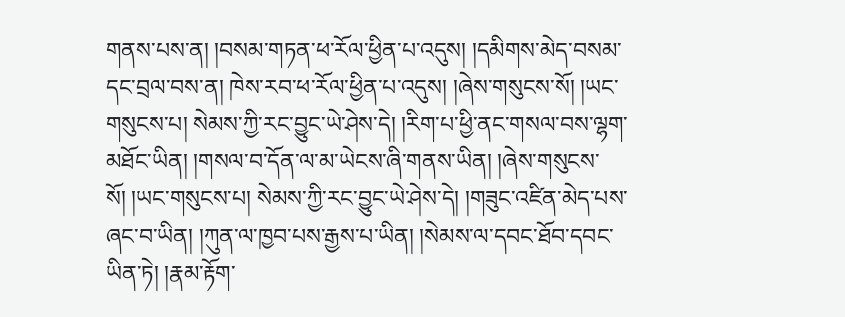གནས་པས་ན། །བསམ་གཏན་ཕ་རོལ་ཕྱིན་པ་འདུས། །དམིགས་མེད་བསམ་དང་བྲལ་བས་ན། ཁེས་རབ་ཕ་རོལ་ཕྱིན་པ་འདུས། །ཞེས་གསུངས་སོ། །ཡང་གསུངས་པ། སེམས་ཀྱི་རང་བྱུང་ཡེ་ཤེས་དེ། །རིག་པ་ཕྱི་ནང་གསལ་བས་ལྷག་མཐོང་ཡིན། །གསལ་བ་དོན་ལ་མ་ཡེངས་ཞི་གནས་ཡིན། །ཞེས་གསུངས་སོ། །ཡང་གསུངས་པ། སེམས་ཀྱི་རང་བྱུང་ཡེ་ཤེས་དེ། །གཟུང་འཛིན་མེད་པས་ཞང་བ་ཡིན། །ཀུན་ལ་ཁྱབ་པས་རྒྱས་པ་ཡིན། །སེམས་ལ་དབང་ཐོབ་དབང་ཡིན་ཏེ། །རྣམ་རྟོག་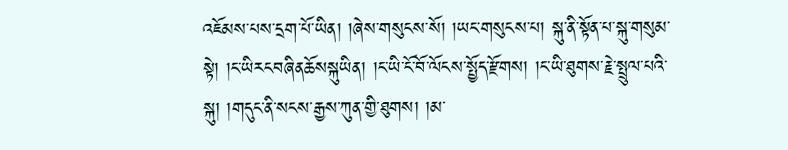འཇོམས་པས་དྲག་པོ་ཡིན། །ཞེས་གསུངས་སོ། །ཡང་གསུངས་པ། སྐུ་ནི་སྟོན་པ་སྐུ་གསུམ་སྟེ། །ང་ཡིརངབཞིནཆོསསྐུཡིན། །ང་ཡི་ངོ་བོ་ལོངས་སྤྱོད་རྫོགས། །ང་ཡི་ཐུགས་རྗེ་སྤྲུལ་པའི་སྐུ། །གདུང་ནི་སངས་རྒྱས་ཀུན་གྱི་ཐུགས། །མ་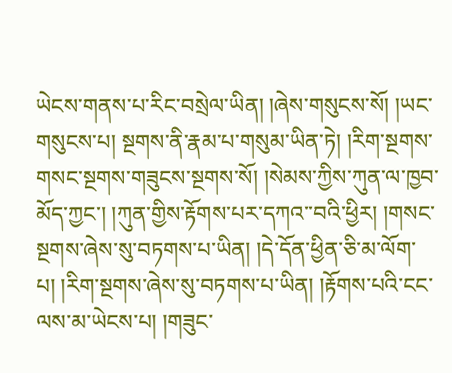ཡེངས་གནས་པ་རིང་བསྲེལ་ཡིན། །ཞེས་གསུངས་སོ། །ཡང་གསུངས་པ། སྔགས་ནི་རྣམ་པ་གསུམ་ཡིན་ཏེ། །རིག་སྔགས་གསང་སྔགས་གཟུངས་སྔགས་སོ། །སེམས་ཀྱིས་ཀུན་ལ་ཁྱབ་མོད་ཀྱང་། །ཀུན་གྱིས་རྟོགས་པར་དཀའ་་བའི་ཕྱིར། །གསང་སྔགས་ཞེས་སུ་བཏགས་པ་ཡིན། །དེ་དོན་ཕྱིན་ཅི་མ་ལོག་པ། །རིག་སྔགས་ཞེས་སུ་བཏགས་པ་ཡིན། །རྟོགས་པའི་ངང་ལས་མ་ཡེངས་པ། །གཟུང་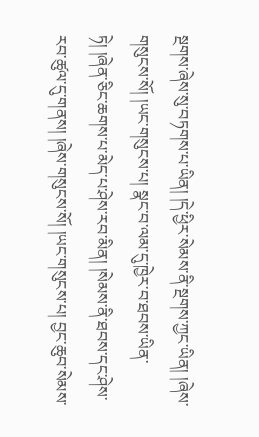སྔགས་ཞེས་སུ་བཏགས་པ་ཡིན། །དེ་ཕྱིར་སེམས་ནི་སྔགས་ཀྱང་ཡིན། །ཞེས་གསུངས་སོ། །ཡང་གསུངས་པ། སྣང་བ་ལམ་དུ་ཁྱེར་བ་ཐབས་ཡིན་ཏེ། །ཞེན་ཅིང་ཆགས་པ་མེད་པ་ཤེས་རབ་མིན། །སེམས་ནི་ཐབས་དང་ཤེས་རབ་ཚུལ་དུ་གནས། །ཞེས་གསུངས་སོ། །ཡང་གསུངས་པ། བྱང་ཆུབ་སེམས་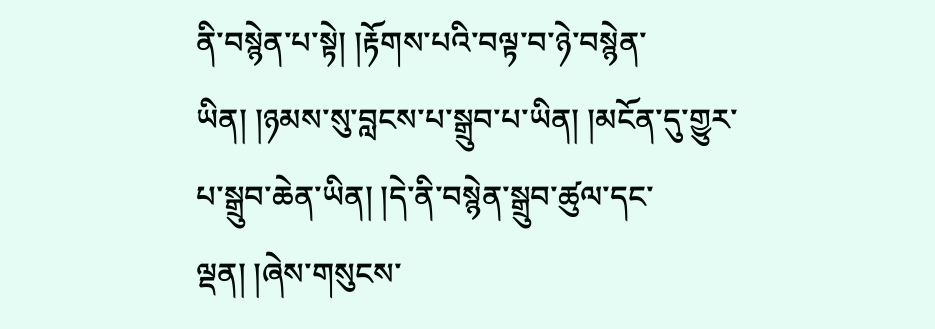ནི་བསྙེན་པ་སྟེ། །རྟོགས་པའི་བལྟ་བ་ཉེ་བསྙེན་ཡིན། །ཉམས་སུ་བླངས་པ་སྒྲུབ་པ་ཡིན། །མངོན་དུ་གྱུར་པ་སྒྲུབ་ཆེན་ཡིན། །དེ་ནི་བསྙེན་སྒྲུབ་ཚུལ་དང་ལྡན། །ཞེས་གསུངས་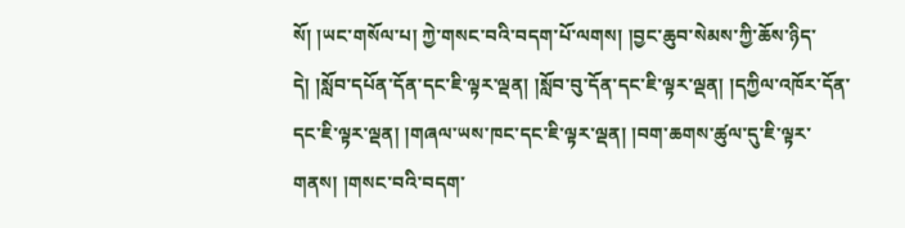སོ། །ཡང་གསོལ་པ། ཀྱེ་གསང་བའི་བདག་པོ་ལགས། །བྱང་ཆུབ་སེམས་ཀྱི་ཆོས་ཉིད་དེ། །སློབ་དཔོན་དོན་དང་ཇི་ལྟར་ལྡན། །སློབ་བུ་དོན་དང་ཇི་ལྟར་ལྡན། །དཀྱིལ་འཁོར་དོན་དང་ཇི་ལྟར་ལྡན། །གཞལ་ཡས་ཁང་དང་ཇི་ལྟར་ལྡན། །བག་ཆགས་ཚུལ་དུ་ཇི་ལྟར་གནས། །གསང་བའི་བདག་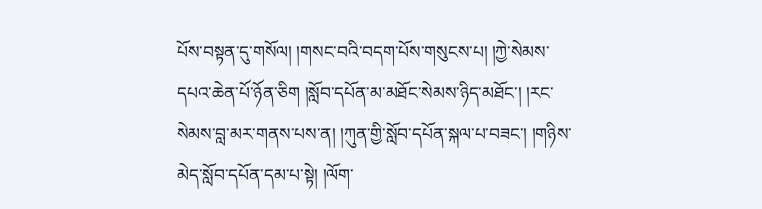པོས་བསྟན་དུ་གསོལ། །གསང་བའི་བདག་པོས་གསུངས་པ། །ཀྱེ་སེམས་དཔའ་ཆེན་པོ་ཉོན་ཅིག །སློབ་དཔོན་མ་མཐོང་སེམས་ཉིད་མཐོང་། །རང་སེམས་བླ་མར་གནས་པས་ན། །ཀུན་གྱི་སློབ་དཔོན་སྐལ་པ་བཟང་། །གཉིས་མེད་སློབ་དཔོན་དམ་པ་སྟེ། །ལོག་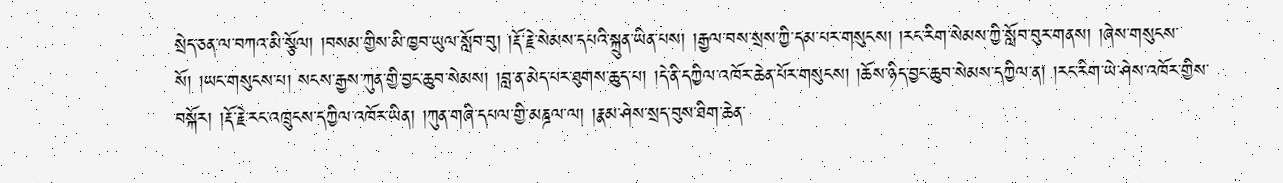སྲེད་ཅན་ལ་བཀའ་མི་སྩོལ། །བསམ་གྱིས་མི་ཁྱབ་ཡུལ་སློབ་བུ། །རྡོ་རྗེ་སེམས་དཔའི་སྐྲུན་ཡིན་པས། །རྒྱལ་བས་སྲས་ཀྱི་དམ་པར་གསུངས། །རང་རིག་སེམས་ཀྱི་སློབ་བུར་གནས། །ཞེས་གསུངས་སོ། །ཡང་གསུངས་པ། སངས་རྒྱས་ཀུན་གྱི་བྱང་ཆུབ་སེམས། །བླ་ན་མེད་པར་ཐུགས་ཆུད་པ། །དེ་ནི་དཀྱིལ་འཁོར་ཆེན་པོར་གསུངས། །ཆོས་ཉིད་བྱང་ཆུབ་སེམས་དཀྱིལ་ན། །རང་རིག་ཡེ་ཤེས་འཁོར་གྱིས་བསྐོར། །རྡོ་རྗེ་རང་འཁྲུངས་དཀྱིལ་འཁོར་ཡིན། །ཀུན་གཞི་དཔལ་གྱི་མཎྜལ་ལ། །རྣམ་ཤེས་སྲད་བུས་ཐིག་ཆེན་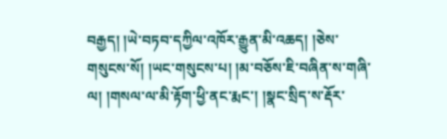བརྒྱད། །ཡེ་བཏབ་དཀྱིལ་འཁོར་རྒྱུན་མི་འཆད། །ཅེས་གསུངས་སོ། །ཡང་གསུངས་པ། །མ་བཅོས་ཇི་བཞིན་ས་གཞི་ལ། །གསལ་ལ་མི་རྟོག་ཕྱི་ནང་རྨང་། །སྣང་སྲིད་ས་རྡོར་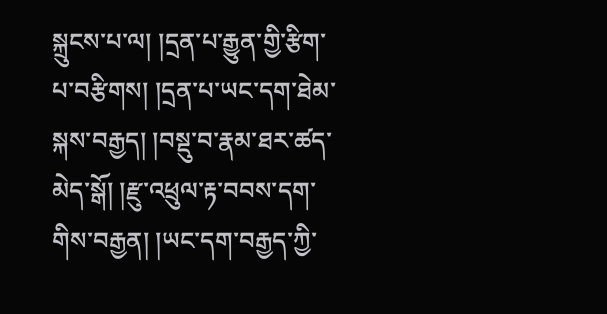སྐྲུངས་པ་ལ། །དྲན་པ་རྒྱུན་གྱི་རྩིག་པ་བརྩིགས། །དྲན་པ་ཡང་དག་ཐེམ་སྐས་བརྒྱད། །བསྡུ་བ་རྣམ་ཐར་ཚད་མེད་སྒོ། །རྫུ་འཕྲུལ་རྟ་བབས་དག་གིས་བརྒྱན། །ཡང་དག་བརྒྱད་ཀྱི་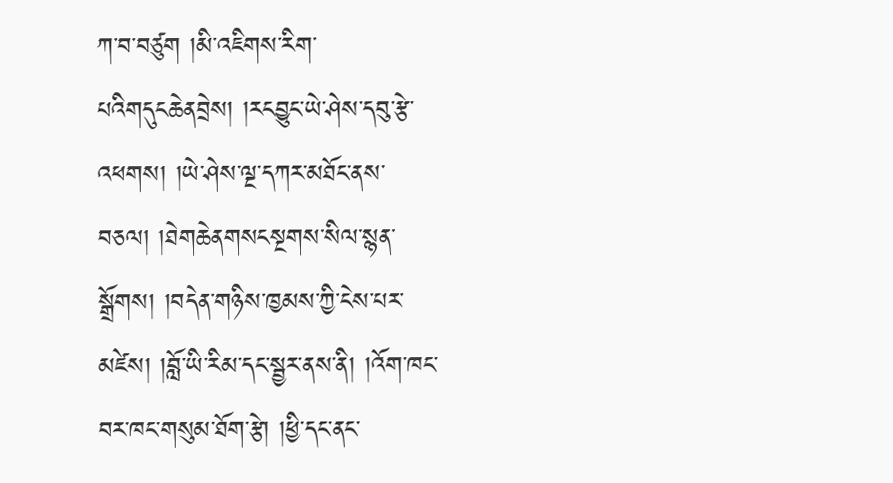ཀ་བ་བཙུག །མི་འཇིགས་རིག་པའིགདུངཆེནབྲེས། །རངབྱུང་ཡེ་ཤེས་དབུ་རྩེ་འཕགས། །ཡེ་ཤེས་ལྔ་དཀར་མཐོང་ནས་བཅལ། །ཐེགཆེནགསངསྔགས་སིལ་སྙན་སྒྲོགས། །བདེན་གཉིས་ཁྱམས་ཀྱི་ངེས་པར་མཛེས། །བློ་ཡི་རིམ་དང་སྦྱར་ནས་ནི། །འོག་ཁང་བར་ཁང་གསུམ་ཐོག་རྩེ། །ཕྱི་དང་ནང་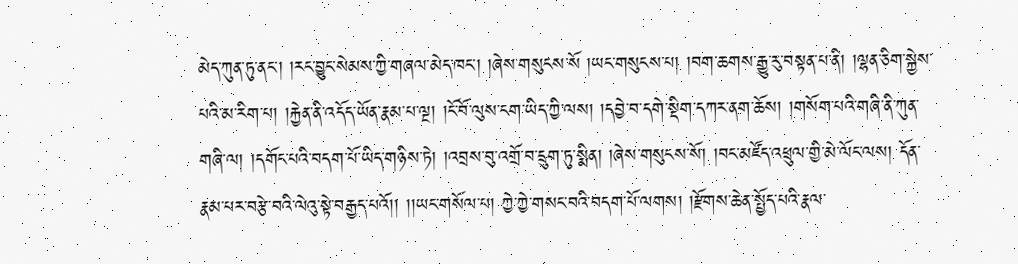མེད་ཀུན་ཏུ་ནང་། །རང་བྱུང་སེམས་ཀྱི་གཞལ་མེད་ཁང་། །ཞེས་གསུངས་སོ །ཡང་གསུངས་པ། །བག་ཆགས་རྒྱུ་རུ་བསྟན་པ་ནི། །ལྷན་ཅིག་སྐྱེས་པའི་མ་རིག་པ། །རྐྱེན་ནི་འདོད་ཡོན་རྣམ་པ་ལྔ། །ངོ་བོ་ལུས་ངག་ཡིད་ཀྱི་ལས། །དབྱེ་བ་དགེ་སྡིག་དཀར་ནག་ཆོས། །གསོག་པའི་གཞི་ནི་ཀུན་གཞི་ལ། །དགོང་པའི་བདག་པོ་ཡིད་གཉིས་ཏེ། །འབྲས་བུ་འགྲོ་བ་དྲུག་ཏུ་སྨིན། །ཞེས་གསུངས་སོ། །བང་མཛོད་འཕྲུལ་གྱི་མེ་ལོང་ལས། དོན་རྣམ་པར་བརྩེ་བའི་ལེའུ་སྟེ་བརྒྱད་པའོ།། །།ཡང་གསོལ་པ། ཀྱེ་ཀྱེ་གསང་བའི་བདག་པོ་ལགས། །རྫོགས་ཆེན་སྤྱོད་པའི་རྣལ་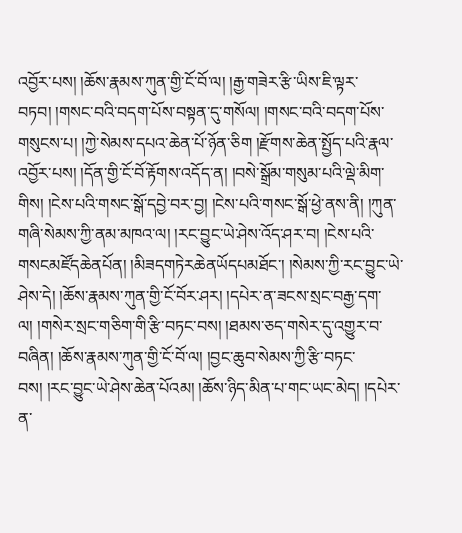འབྱོར་པས། །ཆོས་རྣམས་ཀུན་གྱི་ངོ་བོ་ལ། །རྒྱ་གཟེར་རྩི་ཡིས་ཇི་ལྟར་བཏབ། །གསང་བའི་བདག་པོས་བསྟན་དུ་གསོལ། །གསང་བའི་བདག་པོས་གསུངས་པ། །ཀྱེ་སེམས་དཔའ་ཆེན་པོ་ཉོན་ཅིག །རྫོགས་ཆེན་སྤྱོད་པའི་རྣལ་འབྱོར་པས། །དོན་གྱི་ངོ་བོ་རྟོགས་འདོད་ན། །བསེ་སྒྲོམ་གསུམ་པའི་ལྡེ་མིག་གིས། །ངེས་པའི་གསང་སྒོ་དབྱེ་བར་བྱ། །ངེས་པའི་གསང་སྒོ་ཕྱེ་ནས་ནི། །ཀུན་གཞི་སེམས་ཀྱི་ནམ་མཁའ་ལ། །རང་བྱུང་ཡེ་ཤེས་འོད་ཤར་བ། །ངེས་པའི་གསངམཛོདཆེནཔོན། །མིཟདགཏེརཆེནཡོདཔམཐོང་། །སེམས་ཀྱི་རང་བྱུང་ཡེ་ཤེས་དེ། །ཆོས་རྣམས་ཀུན་གྱི་ངོ་བོར་ཤར། །དཔེར་ན་ཟངས་སྲང་བརྒྱ་དག་ལ། །གསེར་སྲང་གཅིག་གི་རྩི་བཏང་བས། །ཐམས་ཅད་གསེར་དུ་འགྱུར་བ་བཞིན། །ཆོས་རྣམས་ཀུན་གྱི་ངོ་བོ་ལ། །བྱང་ཆུབ་སེམས་ཀྱི་རྩི་བཏང་བས། །རང་བྱུང་ཡེ་ཤེས་ཆེན་པོའམ། །ཆོས་ཉིད་མིན་པ་གང་ཡང་མེད། །དཔེར་ན་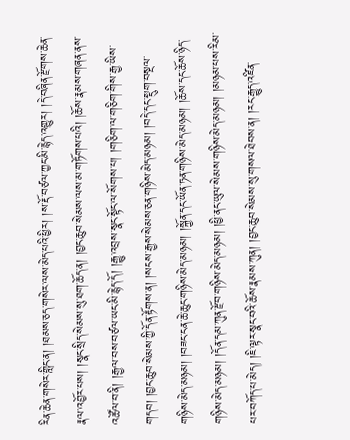རིན་ཆེན་གསེར་གླིང་ན། །ཐམས་ཅད་གསེར་ལས་མེད་པའི་ཕྱིར། །ས་རྡོ་བཙལ་ཀྱང་མི་རྙེད་འགྱུར། །དེ་བཞིན་རྫོགས་ཆེན་རྣལ་འབྱོར་པས། །སྣང་སྲིད་སེམས་སུ་ཐག་ཆོད་ན། །བྱང་ཆུབ་སེམས་ལས་མ་གཏོགས་པའི། །ཆོས་རྣམས་གཞན་ནས་འཚོལ་བ་ནི། །རྒྱལ་བས་བཙལ་ཡང་མི་རྙེད་དོ། །རྒྱུ་འབྲས་སྣང་སྟོང་ལ་སོགས་པ། །གཅིག་ལ་གཅིག་གིས་རྒྱ་ཡིས་གདབ། །བྱང་ཆུབ་སེམས་ཀྱི་དོན་རྟོགས་ན། །སངས་རྒྱས་སེམས་ཅན་གཉིས་མེད་མཉམ། །བདེ་དང་སྡུག་བསྔལ་གཉིས་མེད་མཉམ། །བཟང་ངན་ཆེ་ཆུང་གཉིས་མེད་མཉམ། །སྐྱོན་དང་ཡོན་ཏན་གཉིས་མེད་མཉམ། །ཆོས་དང་ཆོས་ཉིད་གཉིས་མེད་མཉམ། །དོན་དམ་ཀུན་རྫོབ་གཉིས་མེད་མཉམ། །ཕྱི་ནང་ཡུལ་སེམས་གཉིས་མེད་མཉམ། །མཉམ་པས་རིམ་པར་བཀོད་པ་མེད། །ཇི་ལྟར་སྣང་བའི་ཆོས་རྣམས་ཀུན། །བྱང་ཆུབ་སེམས་སུ་གསལ་ཐེབས་ན། །རང་རྒྱུད་འཛིན་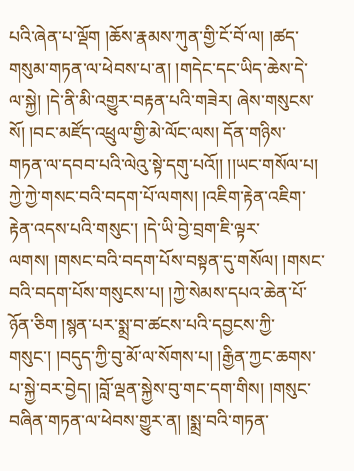པའི་ཞེན་པ་ལྡོག །ཆོས་རྣམས་ཀུན་གྱི་ངོ་བོ་ལ། །ཚད་གསུམ་གཏན་ལ་ཕེབས་པ་ན། །གདེང་དང་ཡིད་ཆེས་དེ་ལ་སྐྱེ། །དེ་ནི་མི་འགྱུར་བརྟན་པའི་གཟེར། ཞེས་གསུངས་སོ། །བང་མཛོད་འཕྲུལ་གྱི་མེ་ལོང་ལས། དོན་གཉིས་གཏན་ལ་དབབ་པའི་ལེའུ་སྟེ་དགུ་པའོ།། །།ཡང་གསོལ་པ། ཀྱེ་ཀྱེ་གསང་བའི་བདག་པོ་ལགས། །འཇིག་རྟེན་འཇིག་རྟེན་འདས་པའི་གསུང་། །དེ་ཡི་བྱེ་བྲག་ཇི་ལྟར་ལགས། །གསང་བའི་བདག་པོས་བསྟན་དུ་གསོལ། །གསང་བའི་བདག་པོས་གསུངས་པ། །ཀྱེ་སེམས་དཔའ་ཆེན་པོ་ཉོན་ཅིག །སྙན་པར་སྨྲ་བ་ཚངས་པའི་དབྱངས་ཀྱི་གསུང་། །བདུད་ཀྱི་བུ་མོ་ལ་སོགས་པ། །རྒྱིན་ཀྱང་ཆགས་པ་སྐྱེ་བར་བྱེད། །བློ་ལྡན་སྐྱེས་བུ་གང་དག་གིས། །གསུང་བཞིན་གཏན་ལ་ཕེབས་གྱུར་ན། །སྨྲ་བའི་གཏན་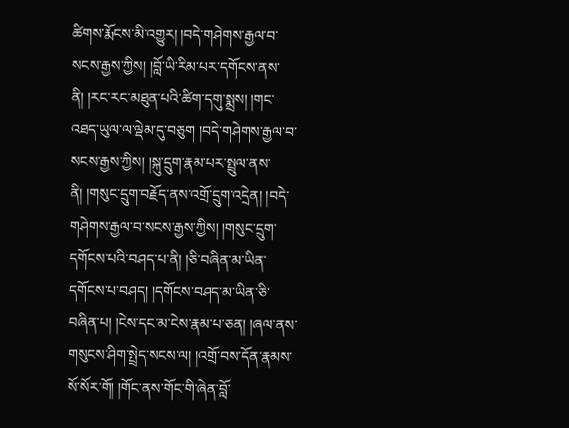ཚིགས་རྨོངས་མི་འགྱུར། །བདེ་གཤེགས་རྒྱལ་བ་སངས་རྒྱས་ཀྱིས། །བློ་ཡི་རིམ་པར་དགོངས་ནས་ནི། །རང་རང་མཐུན་པའི་ཚིག་དགུ་སྨྲས། །གང་འཐད་ཡུལ་ལ་ལྡེམ་དུ་བཅུག །བདེ་གཤེགས་རྒྱལ་བ་སངས་རྒྱས་ཀྱིས། །སྐུ་དྲུག་རྣམ་པར་སྤྲུལ་ནས་ནི། །གསུང་དྲུག་བརྗོད་ནས་འགྲོ་དྲུག་འདྲེན། །བདེ་གཤེགས་རྒྱལ་བ་སངས་རྒྱས་ཀྱིས། །གསུང་དྲུག་དགོངས་པའི་བཤད་པ་ནི། །ཅི་བཞིན་མ་ཡིན་དགོངས་པ་བཤད། །དགོངས་བཤད་མ་ཡིན་ཅི་བཞིན་པ། །ངེས་དང་མ་ངེས་རྣམ་པ་ཅན། །ཞལ་ནས་གསུངས་ཤིག་སྤྲེད་སངས་ལ། །འགྲོ་བས་དོན་རྣམས་སོ་སོར་གོ། །གོང་ནས་གོང་གི་ཞེན་བློ་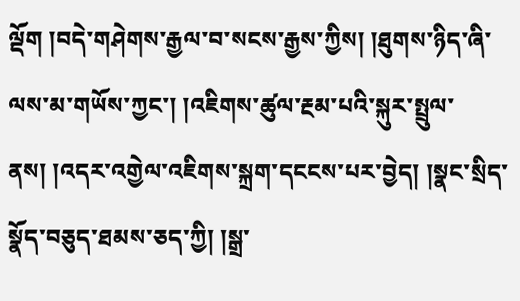ལྡོག །བདེ་གཤེགས་རྒྱལ་བ་སངས་རྒྱས་ཀྱིས། །ཐུགས་ཉིད་ཞི་ལས་མ་གཡོས་ཀྱང་། །འཇིགས་ཚུལ་རྔམ་པའི་སྐུར་སྤྲུལ་ནས། །འདར་འགྱེལ་འཇིགས་སྐྲག་དངངས་པར་བྱེད། །སྣང་སྲིད་སྣོད་བཅུད་ཐམས་ཅད་ཀྱི། །སྒྲ་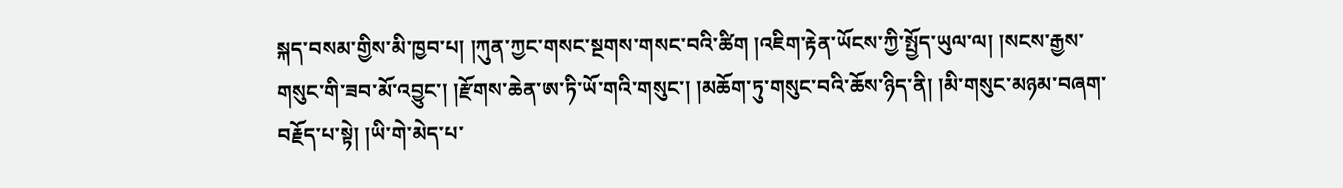སྐད་བསམ་གྱིས་མི་ཁྱབ་པ། །ཀུན་ཀྱང་གསང་སྔགས་གསང་བའི་ཚིག །འཇིག་རྟེན་ཡོངས་ཀྱི་སྤྱོད་ཡུལ་ལ། །སངས་རྒྱས་གསུང་གི་ཟབ་མོ་འབྱུང་། །རྫོགས་ཆེན་ཨ་ཏི་ཡོ་གའི་གསུང་། །མཆོག་ཏུ་གསུང་བའི་ཆོས་ཉིད་ནི། །མི་གསུང་མཉམ་བཞག་བརྗོད་པ་སྟེ། །ཡི་གེ་མེད་པ་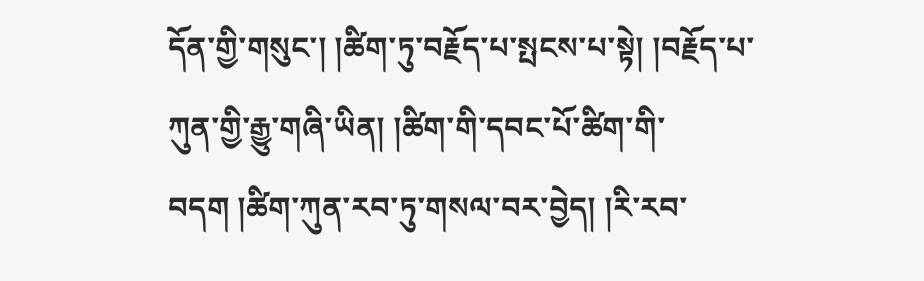དོན་གྱི་གསུང་། །ཚིག་ཏུ་བརྗོད་པ་སྤངས་པ་སྟེ། །བརྗོད་པ་ཀུན་གྱི་རྒྱུ་གཞི་ཡིན། །ཚིག་གི་དབང་པོ་ཚིག་གི་བདག །ཚིག་ཀུན་རབ་ཏུ་གསལ་བར་བྱེད། །རི་རབ་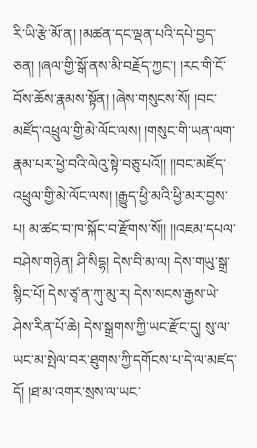རི་ཡི་རྩེ་མོ་ན། །མཚན་དང་ལྡན་པའི་དཔེ་བྱད་ཅན། །ཞལ་གྱི་སྒོ་ནས་མི་བརྗོད་ཀྱང་། །རང་གི་ངོ་བོས་ཆོས་རྣམས་སྟོན། །ཞེས་གསུངས་སོ། །བང་མཛོད་འཕྲུལ་གྱི་མེ་ལོང་ལས། །གསུང་གི་ཡན་ལག་རྣམ་པར་ཕྱེ་བའི་ལེའུ་སྟེ་བཅུ་པའོ།། །།བང་མཛོད་འཕྲུལ་གྱི་མེ་ལོང་ལས། །རྒྱུད་ཕྱི་མའི་ཕྱི་མར་བྱས་པ། མ་ཚང་བ་ཁ་སྐོང་བ་རྫོགས་སོ།། །།འཇམ་དཔལ་བཤེས་གཉེན། ཤི་སིདྷ། དེས་བི་མ་ལ། དེས་གཡུ་སྒྲ་སྙིང་པོ། དེས་ཙྭ་ན་ཀུ་མུ་ར། དེས་སངས་རྒྱས་ཡེ་ཤེས་རིན་པོ་ཆེ། དེས་སྒྲགས་ཀྱི་ཡང་རྫོང་དུ། སུ་ལ་ཡང་མ་སྤེལ་བར་ཐུགས་ཀྱི་དགོངས་པ་དེ་ལ་མཛད་དོ། །ཐ་མ་འགར་སྲས་ལ་ཡང་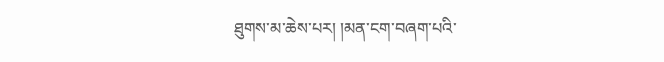ཐུགས་མ་ཆེས་པར། །མན་ངག་བཞག་པའི་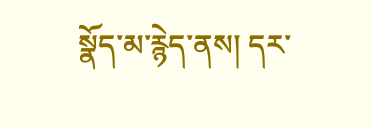སྣོད་མ་རྙེད་ནས། དར་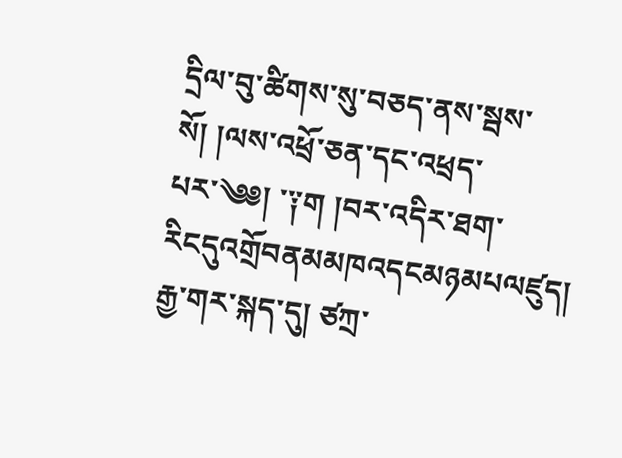དྲིལ་བུ་ཚིགས་སུ་བཅད་ནས་སྦས་སོ། །ལས་འཕྲོ་ཅན་དང་འཕྲད་པར་༄༅། ་༑ག །བར་འདིར་ཐག་རིངདུའགྲོབནམམཁའདངམཉམཔལཛུད། རྒྱ་གར་སྐད་དུ། ཙཀྲ་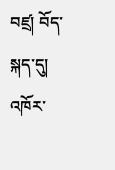བཛྲ། བོད་སྐད་དུ། འཁོར་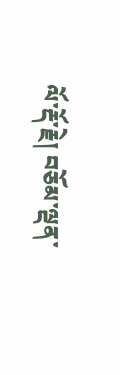ལོ་རྡོ་རྗེ། བཅོམ་ལྡན་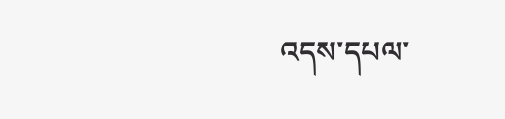འདས་དཔལ་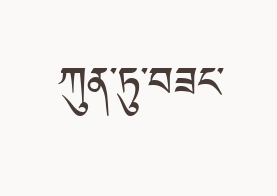ཀུན་ཏུ་བཟང་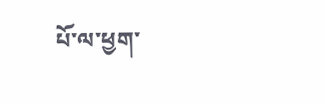པོ་ལ་ཕྱག་